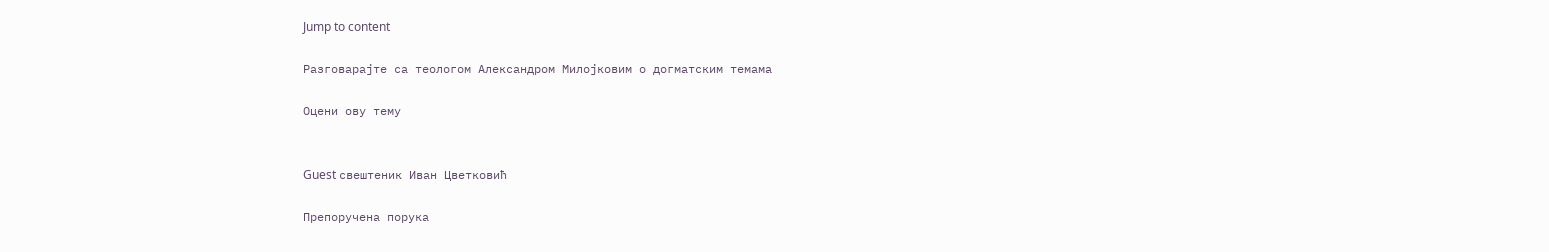Jump to content

Разговарајте са теологом Александром Милојковим о догматским темама

Оцени ову тему


Guest свештеник Иван Цветковић

Препоручена порука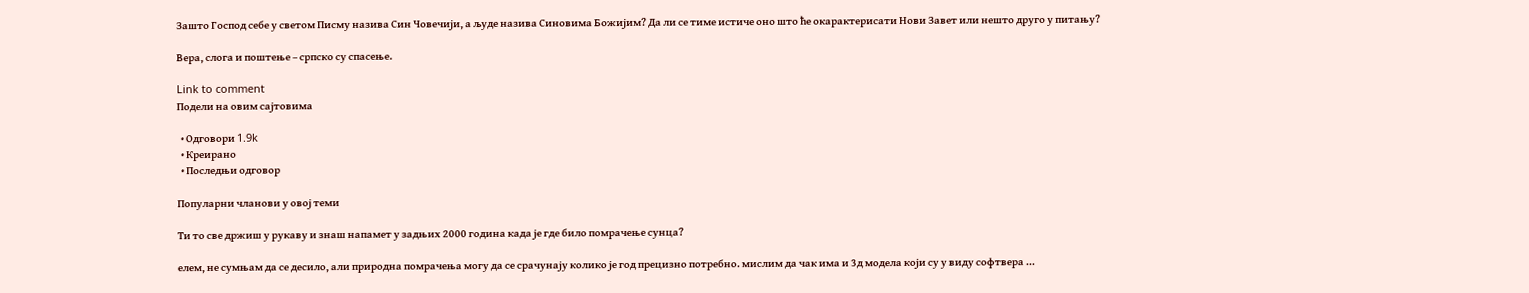Зашто Господ себе у светом Писму назива Син Човечији, а људе назива Синовима Божијим? Да ли се тиме истиче оно што ће окарактерисати Нови Завет или нешто друго у питању?

Вера, слога и поштење – српско су спасење.

Link to comment
Подели на овим сајтовима

  • Одговори 1.9k
  • Креирано
  • Последњи одговор

Популарни чланови у овој теми

Ти то све држиш у рукаву и знаш напамет у задњих 2000 година када је где било помрачење сунца?

елем, не сумњам да се десило, али природна помрачења могу да се срачунају колико је год прецизно потребно. мислим да чак има и 3д модела који су у виду софтвера ...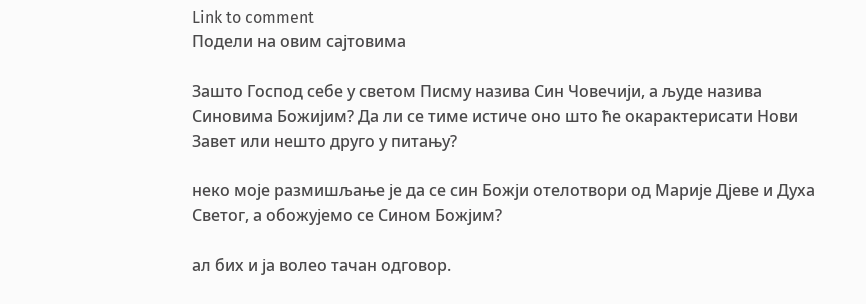Link to comment
Подели на овим сајтовима

Зашто Господ себе у светом Писму назива Син Човечији, а људе назива Синовима Божијим? Да ли се тиме истиче оно што ће окарактерисати Нови Завет или нешто друго у питању?

неко моје размишљање је да се син Божји отелотвори од Марије Дјеве и Духа Светог, а обожујемо се Сином Божјим?

ал бих и ја волео тачан одговор.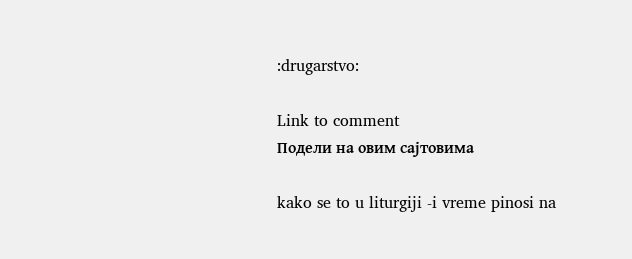:drugarstvo:

Link to comment
Подели на овим сајтовима

kako se to u liturgiji -i vreme pinosi na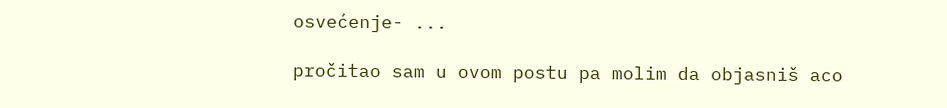osvećenje- ...

pročitao sam u ovom postu pa molim da objasniš aco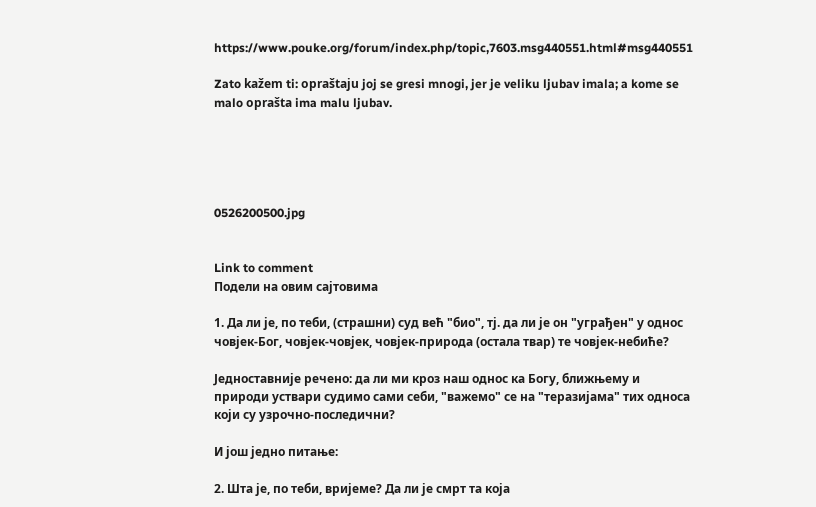https://www.pouke.org/forum/index.php/topic,7603.msg440551.html#msg440551

Zato kažem ti: opraštaju joj se gresi mnogi, jer je veliku ljubav imala; a kome se malo oprašta ima malu ljubav.





0526200500.jpg


Link to comment
Подели на овим сајтовима

1. Да ли је, по теби, (страшни) суд већ "био", тј. да ли је он "уграђен" у однос човјек-Бог, човјек-човјек, човјек-природа (остала твар) те човјек-небиће?

Једноставније речено: да ли ми кроз наш однос ка Богу, ближњему и природи уствари судимо сами себи, "важемо" се на "теразијама" тих односа који су узрочно-последични?

И још једно питање:

2. Шта је, по теби, вријеме? Да ли је смрт та која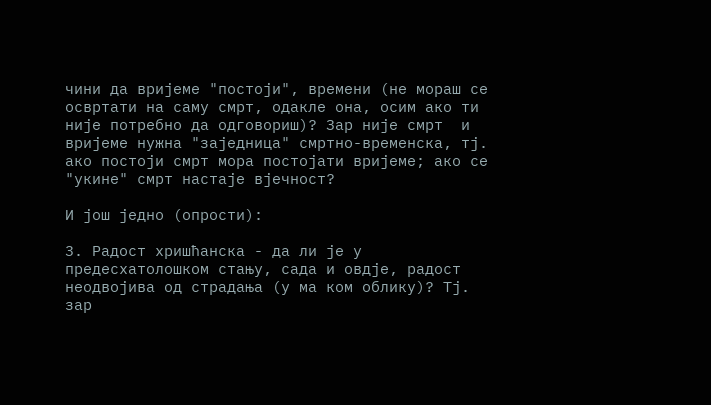чини да вријеме "постоји", времени (не мораш се освртати на саму смрт, одакле она, осим ако ти није потребно да одговориш)? Зар није смрт  и вријеме нужна "заједница" смртно-временска, тј. ако постоји смрт мора постојати вријеме; ако се "укине" смрт настаје вјечност?

И још једно (опрости):

3. Радост хришћанска - да ли је у предесхатолошком стању, сада и овдје, радост неодвојива од страдања (у ма ком облику)? Тј. зар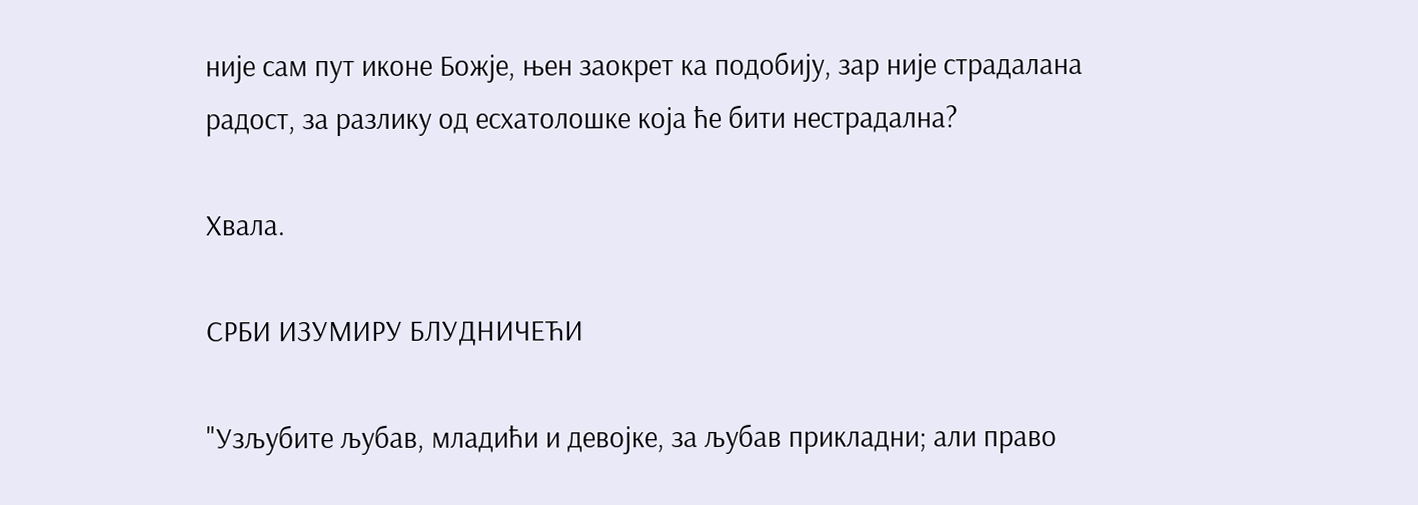није сам пут иконе Божје, њен заокрет ка подобију, зар није страдалана радост, за разлику од есхатолошке која ће бити нестрадална?

Хвала.

СРБИ ИЗУМИРУ БЛУДНИЧЕЋИ

"Узљубите љубав, младићи и девојке, за љубав прикладни; али право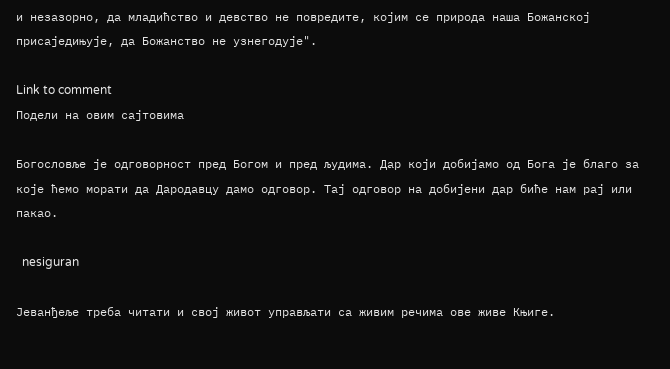и незазорно, да младићство и девство не повредите, којим се природа наша Божанској присаједињује, да Божанство не узнегодује".

Link to comment
Подели на овим сајтовима

Богословље је одговорност пред Богом и пред људима. Дар који добијамо од Бога је благо за које ћемо морати да Дародавцу дамо одговор. Тај одговор на добијени дар биће нам рај или пакао.

  nesiguran

Јеванђеље треба читати и свој живот управљати са живим речима ове живе Књиге.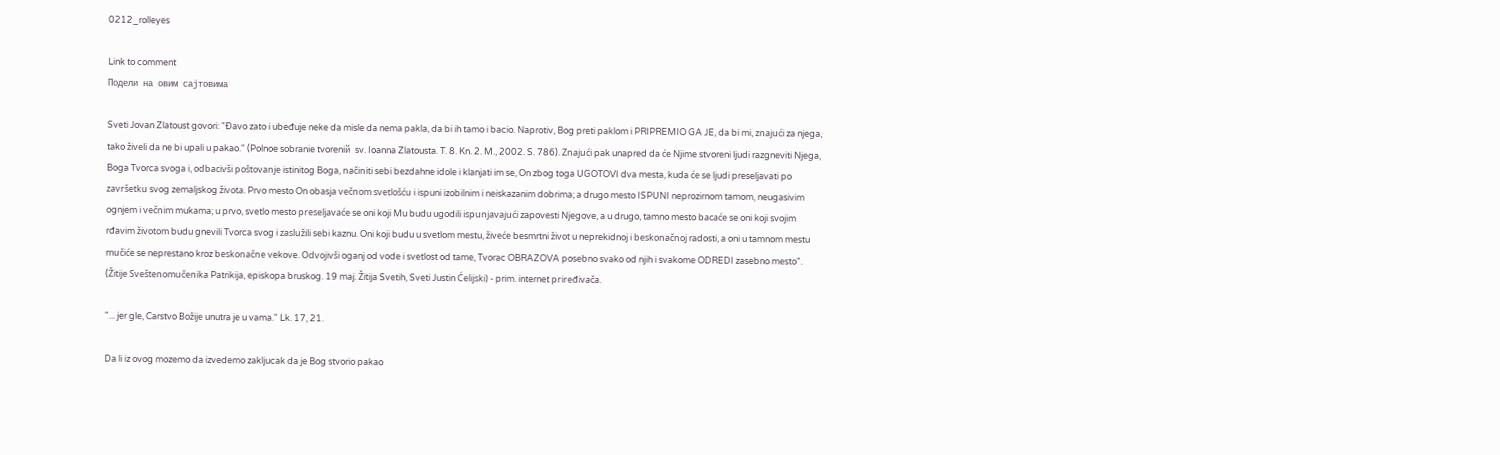0212_rolleyes

Link to comment
Подели на овим сајтовима

Sveti Jovan Zlatoust govori: "Đavo zato i ubeđuje neke da misle da nema pakla, da bi ih tamo i bacio. Naprotiv, Bog preti paklom i PRIPREMIO GA JE, da bi mi, znajući za njega, tako živeli da ne bi upali u pakao." (Polnoe sobranie tvoreniй sv. Ioanna Zlatousta. T. 8. Kn. 2. M., 2002. S. 786). Znajući pak unapred da će Njime stvoreni ljudi razgneviti Njega, Boga Tvorca svoga i, odbacivši poštovanje istinitog Boga, načiniti sebi bezdahne idole i klanjati im se, On zbog toga UGOTOVI dva mesta, kuda će se ljudi preseljavati po završetku svog zemaljskog života. Prvo mesto On obasja večnom svetlošću i ispuni izobilnim i neiskazanim dobrima; a drugo mesto ISPUNI neprozirnom tamom, neugasivim ognjem i večnim mukama; u prvo, svetlo mesto preseljavaće se oni koji Mu budu ugodili ispunjavajući zapovesti Njegove, a u drugo, tamno mesto bacaće se oni koji svojim rđavim životom budu gnevili Tvorca svog i zaslužili sebi kaznu. Oni koji budu u svetlom mestu, živeće besmrtni život u neprekidnoj i beskonačnoj radosti, a oni u tamnom mestu mučiće se neprestano kroz beskonačne vekove. Odvojivši oganj od vode i svetlost od tame, Tvorac OBRAZOVA posebno svako od njih i svakome ODREDI zasebno mesto". (Žitije Sveštenomučenika Patrikija, episkopa bruskog. 19 maj. Žitija Svetih, Sveti Justin Ćelijski) - prim. internet priređivača.

"... jer gle, Carstvo Božije unutra je u vama." Lk. 17, 21.

Da li iz ovog mozemo da izvedemo zakljucak da je Bog stvorio pakao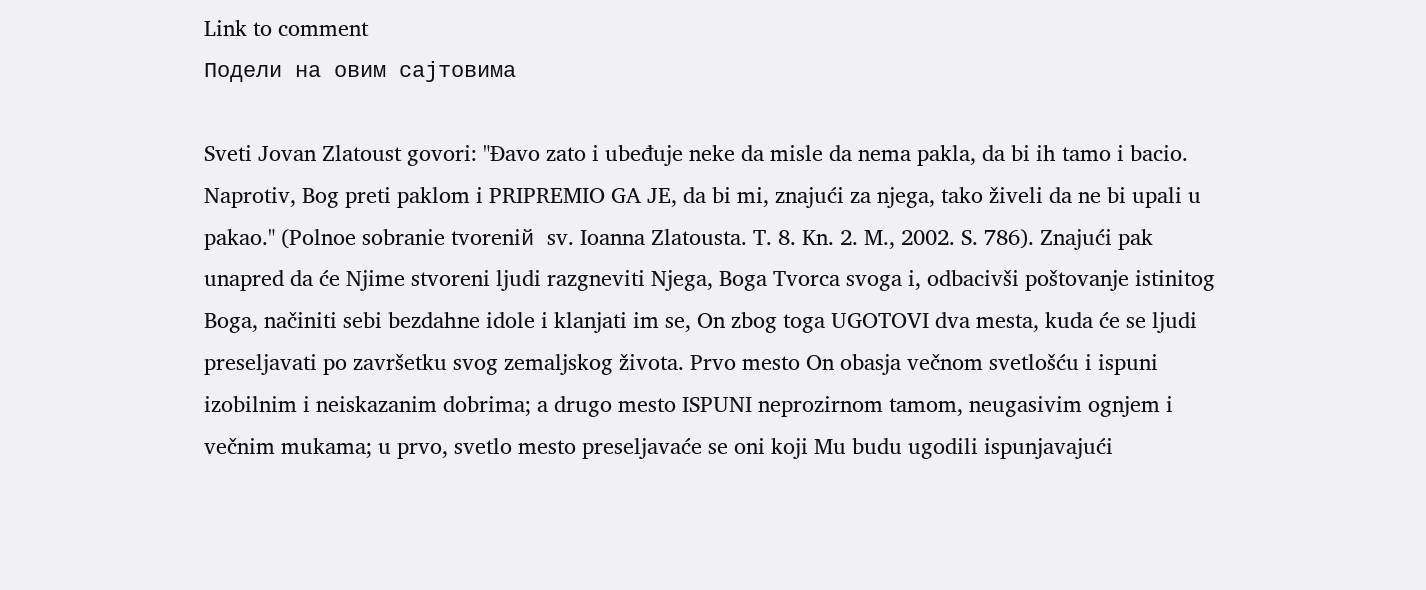Link to comment
Подели на овим сајтовима

Sveti Jovan Zlatoust govori: "Đavo zato i ubeđuje neke da misle da nema pakla, da bi ih tamo i bacio. Naprotiv, Bog preti paklom i PRIPREMIO GA JE, da bi mi, znajući za njega, tako živeli da ne bi upali u pakao." (Polnoe sobranie tvoreniй sv. Ioanna Zlatousta. T. 8. Kn. 2. M., 2002. S. 786). Znajući pak unapred da će Njime stvoreni ljudi razgneviti Njega, Boga Tvorca svoga i, odbacivši poštovanje istinitog Boga, načiniti sebi bezdahne idole i klanjati im se, On zbog toga UGOTOVI dva mesta, kuda će se ljudi preseljavati po završetku svog zemaljskog života. Prvo mesto On obasja večnom svetlošću i ispuni izobilnim i neiskazanim dobrima; a drugo mesto ISPUNI neprozirnom tamom, neugasivim ognjem i večnim mukama; u prvo, svetlo mesto preseljavaće se oni koji Mu budu ugodili ispunjavajući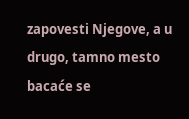zapovesti Njegove, a u drugo, tamno mesto bacaće se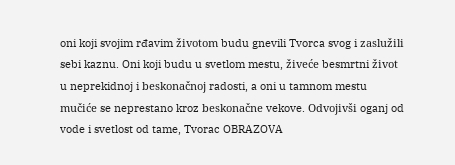oni koji svojim rđavim životom budu gnevili Tvorca svog i zaslužili sebi kaznu. Oni koji budu u svetlom mestu, živeće besmrtni život u neprekidnoj i beskonačnoj radosti, a oni u tamnom mestu mučiće se neprestano kroz beskonačne vekove. Odvojivši oganj od vode i svetlost od tame, Tvorac OBRAZOVA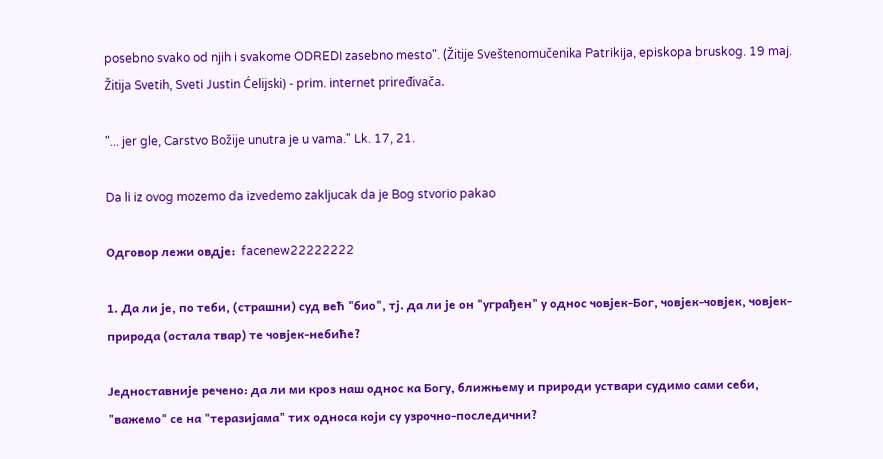posebno svako od njih i svakome ODREDI zasebno mesto". (Žitije Sveštenomučenika Patrikija, episkopa bruskog. 19 maj. Žitija Svetih, Sveti Justin Ćelijski) - prim. internet priređivača.

"... jer gle, Carstvo Božije unutra je u vama." Lk. 17, 21.

Da li iz ovog mozemo da izvedemo zakljucak da je Bog stvorio pakao

Одговор лежи овдје:  facenew22222222

1. Да ли је, по теби, (страшни) суд већ "био", тј. да ли је он "уграђен" у однос човјек-Бог, човјек-човјек, човјек-природа (остала твар) те човјек-небиће?

Једноставније речено: да ли ми кроз наш однос ка Богу, ближњему и природи уствари судимо сами себи, "важемо" се на "теразијама" тих односа који су узрочно-последични?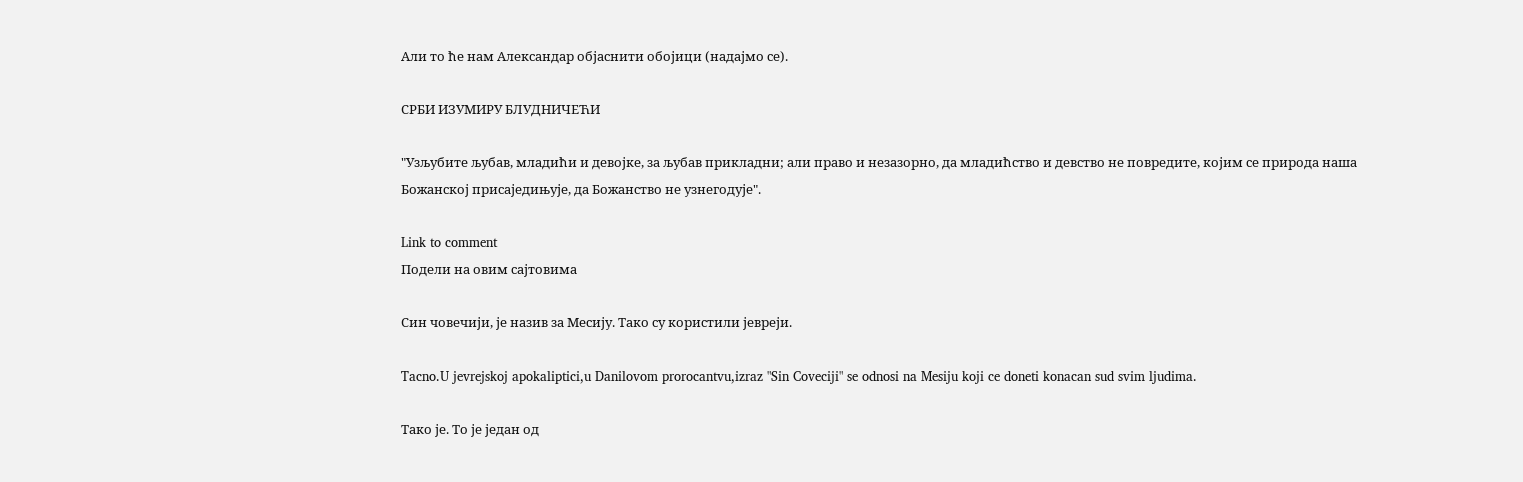Али то ће нам Александар објаснити обојици (надајмо се).

СРБИ ИЗУМИРУ БЛУДНИЧЕЋИ

"Узљубите љубав, младићи и девојке, за љубав прикладни; али право и незазорно, да младићство и девство не повредите, којим се природа наша Божанској присаједињује, да Божанство не узнегодује".

Link to comment
Подели на овим сајтовима

Син човечији, је назив за Месију. Тако су користили јевреји.

Tacno.U jevrejskoj apokaliptici,u Danilovom prorocantvu,izraz "Sin Coveciji" se odnosi na Mesiju koji ce doneti konacan sud svim ljudima.

Тако је. То је један од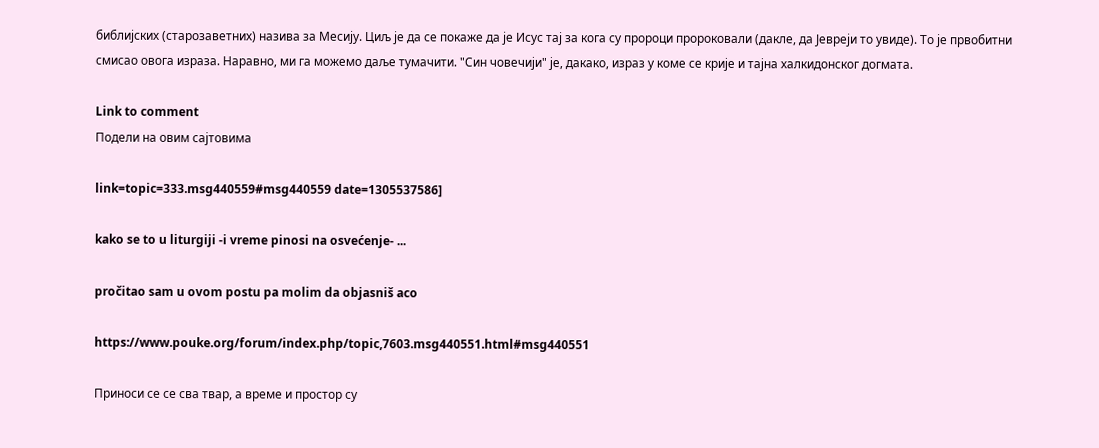библијских (старозаветних) назива за Месију. Циљ је да се покаже да је Исус тај за кога су пророци пророковали (дакле, да Јевреји то увиде). То је првобитни смисао овога израза. Наравно, ми га можемо даље тумачити. "Син човечији" је, дакако, израз у коме се крије и тајна халкидонског догмата.

Link to comment
Подели на овим сајтовима

link=topic=333.msg440559#msg440559 date=1305537586]

kako se to u liturgiji -i vreme pinosi na osvećenje- ...

pročitao sam u ovom postu pa molim da objasniš aco

https://www.pouke.org/forum/index.php/topic,7603.msg440551.html#msg440551

Приноси се се сва твар, а време и простор су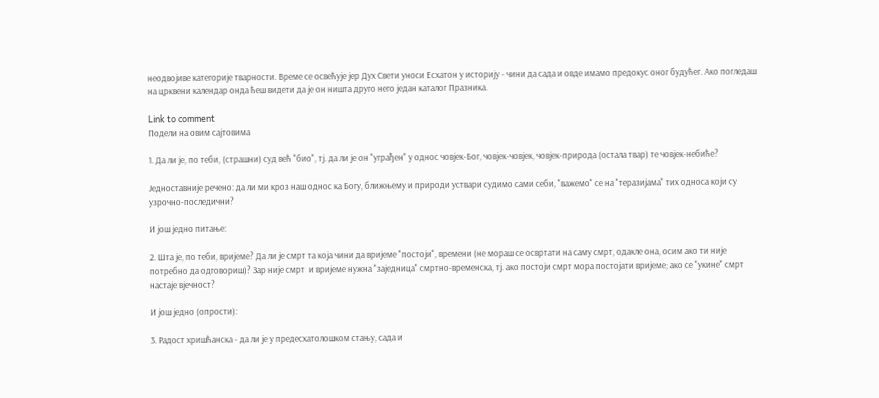неодвојиве категорије тварности. Време се освећује јер Дух Свети уноси Есхатон у историју - чини да сада и овде имамо предокус оног будућег. Ако погледаш на црквени календар онда ћеш видети да је он ништа друго него један каталог Празника.

Link to comment
Подели на овим сајтовима

1. Да ли је, по теби, (страшни) суд већ "био", тј. да ли је он "уграђен" у однос човјек-Бог, човјек-човјек, човјек-природа (остала твар) те човјек-небиће?

Једноставније речено: да ли ми кроз наш однос ка Богу, ближњему и природи уствари судимо сами себи, "важемо" се на "теразијама" тих односа који су узрочно-последични?

И још једно питање:

2. Шта је, по теби, вријеме? Да ли је смрт та која чини да вријеме "постоји", времени (не мораш се освртати на саму смрт, одакле она, осим ако ти није потребно да одговориш)? Зар није смрт  и вријеме нужна "заједница" смртно-временска, тј. ако постоји смрт мора постојати вријеме; ако се "укине" смрт настаје вјечност?

И још једно (опрости):

3. Радост хришћанска - да ли је у предесхатолошком стању, сада и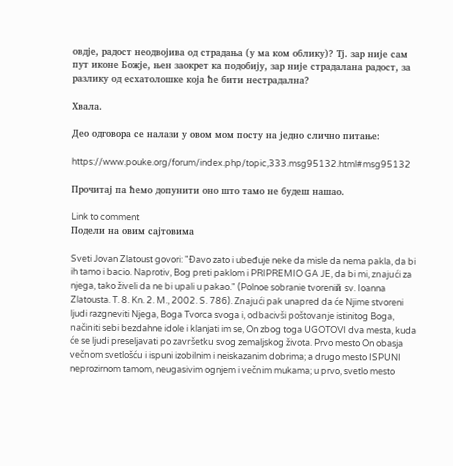овдје, радост неодвојива од страдања (у ма ком облику)? Тј. зар није сам пут иконе Божје, њен заокрет ка подобију, зар није страдалана радост, за разлику од есхатолошке која ће бити нестрадална?

Хвала.

Део одговора се налази у овом мом посту на једно слично питање:

https://www.pouke.org/forum/index.php/topic,333.msg95132.html#msg95132

Прочитај па ћемо допунити оно што тамо не будеш нашао.

Link to comment
Подели на овим сајтовима

Sveti Jovan Zlatoust govori: "Đavo zato i ubeđuje neke da misle da nema pakla, da bi ih tamo i bacio. Naprotiv, Bog preti paklom i PRIPREMIO GA JE, da bi mi, znajući za njega, tako živeli da ne bi upali u pakao." (Polnoe sobranie tvoreniй sv. Ioanna Zlatousta. T. 8. Kn. 2. M., 2002. S. 786). Znajući pak unapred da će Njime stvoreni ljudi razgneviti Njega, Boga Tvorca svoga i, odbacivši poštovanje istinitog Boga, načiniti sebi bezdahne idole i klanjati im se, On zbog toga UGOTOVI dva mesta, kuda će se ljudi preseljavati po završetku svog zemaljskog života. Prvo mesto On obasja večnom svetlošću i ispuni izobilnim i neiskazanim dobrima; a drugo mesto ISPUNI neprozirnom tamom, neugasivim ognjem i večnim mukama; u prvo, svetlo mesto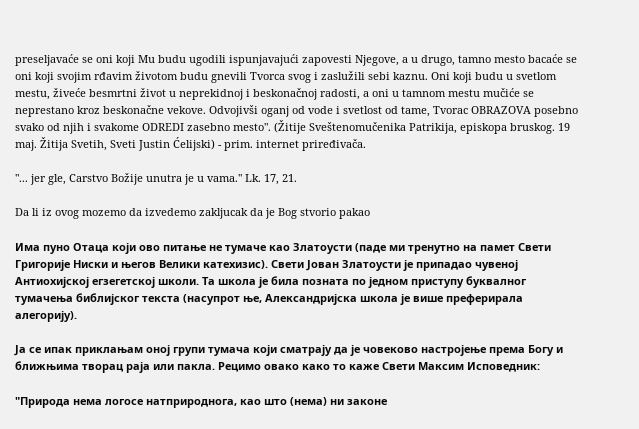preseljavaće se oni koji Mu budu ugodili ispunjavajući zapovesti Njegove, a u drugo, tamno mesto bacaće se oni koji svojim rđavim životom budu gnevili Tvorca svog i zaslužili sebi kaznu. Oni koji budu u svetlom mestu, živeće besmrtni život u neprekidnoj i beskonačnoj radosti, a oni u tamnom mestu mučiće se neprestano kroz beskonačne vekove. Odvojivši oganj od vode i svetlost od tame, Tvorac OBRAZOVA posebno svako od njih i svakome ODREDI zasebno mesto". (Žitije Sveštenomučenika Patrikija, episkopa bruskog. 19 maj. Žitija Svetih, Sveti Justin Ćelijski) - prim. internet priređivača.

"... jer gle, Carstvo Božije unutra je u vama." Lk. 17, 21.

Da li iz ovog mozemo da izvedemo zakljucak da je Bog stvorio pakao

Има пуно Отаца који ово питање не тумаче као Златоусти (паде ми тренутно на памет Свети Григорије Ниски и његов Велики катехизис). Свети Јован Златоусти је припадао чувеној Антиохијској егзегетској школи. Та школа је била позната по једном приступу буквалног тумачења библијског текста (насупрот ње, Александријска школа је више преферирала алегорију).

Ја се ипак приклањам оној групи тумача који сматрају да је човеково настројење према Богу и ближњима творац раја или пакла. Рецимо овако како то каже Свети Максим Исповедник:

"Природа нема логосе натприроднога, као што (нема) ни законе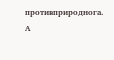противприроднога. А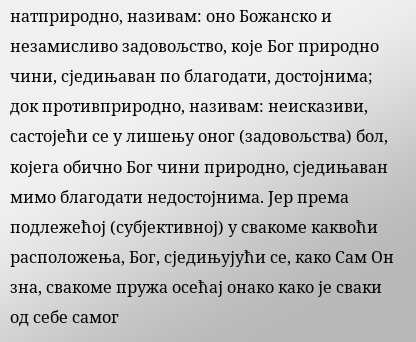натприродно, називам: оно Божанско и незамисливо задовољство, које Бог природно чини, сједињаван по благодати, достојнима; док противприродно, називам: неисказиви, састојећи се у лишењу оног (задовољства) бол, којега обично Бог чини природно, сједињаван мимо благодати недостојнима. Јер према подлежећој (субјективној) у свакоме каквоћи расположења, Бог, сједињујући се, како Сам Он зна, свакоме пружа осећај онако како је сваки од себе самог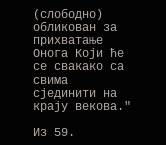(слободно) обликован за прихватање Онога Који ће се свакако са свима сјединити на крају векова."

Из 59.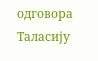одговора Таласију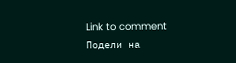Link to comment
Подели на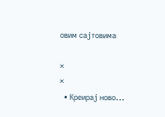овим сајтовима

×
×
  • Креирај ново...